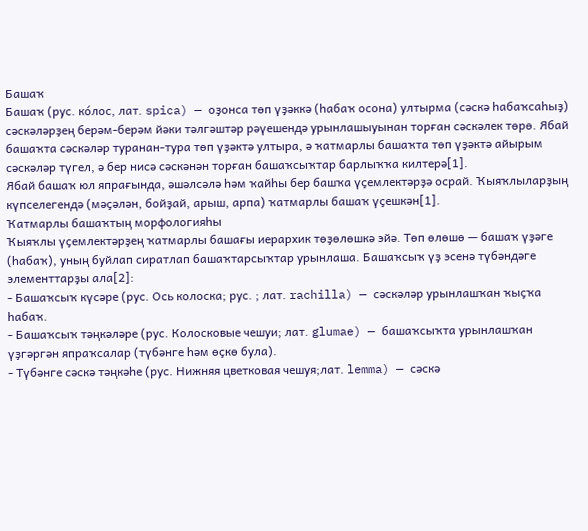Башаҡ
Башаҡ (рус. ко́лос, лат. spica) — оҙонса төп үҙәккә (һабаҡ осона) ултырма (сәскә һабаҡсаһыҙ) сәскәләрҙең берәм-берәм йәки тәлгәштәр рәүешендә урынлашыуынан торған сәскәлек төрө. Ябай башаҡта сәскәләр туранан-тура төп үҙәктә ултыра, ә ҡатмарлы башаҡта төп үҙәктә айырым сәскәләр түгел, ә бер нисә сәскәнән торған башаҡсыҡтар барлыҡҡа килтерә[1].
Ябай башаҡ юл япрағында, әшәлсәлә һәм ҡайһы бер башҡа үҫемлектәрҙә осрай. Ҡыяҡлыларҙың күпселегендә (мәҫәлән, бойҙай, арыш, арпа) ҡатмарлы башаҡ үҫешкән[1].
Ҡатмарлы башаҡтың морфологияһы
Ҡыяҡлы үҫемлектәрҙең ҡатмарлы башағы иерархик төҙөлөшкә эйә. Төп өлөшө — башаҡ үҙәге (һабаҡ), уның буйлап сиратлап башаҡтарсыҡтар урынлаша. Башаҡсыҡ үҙ эсенә түбәндәге элементтарҙы ала[2]:
- Башаҡсыҡ күсәре (рус. Ось колоска; рус. ; лат. rachilla) — сәскәләр урынлашҡан ҡыҫҡа һабаҡ.
- Башаҡсыҡ тәңкәләре (рус. Колосковые чешуи; лат. glumae) — башаҡсыҡта урынлашҡан үҙгәргән япраҡсалар (түбәнге һәм өҫкө була).
- Түбәнге сәскә тәңкәһе (рус. Нижняя цветковая чешуя;лат. lemma) — сәскә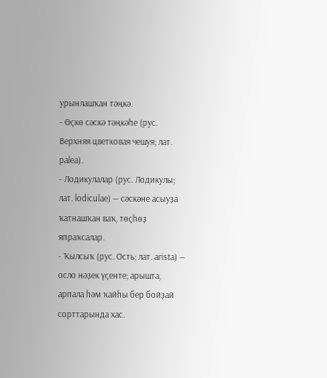урынлашҡан тәңкә.
- Өҫкө сәскә тәңкәһе (рус. Верхняя цветковая чешуя; лат. palea).
- Лодикулалар (рус. Лодикулы; лат. lodiculae) — сәскәне асыуҙа ҡатнашҡан ваҡ, төҫһөҙ япраҡсалар.
- Ҡылсыҡ (рус. Ость; лат. arista) — осло нәҙек үҫенте; арышта, арпала һәм ҡайһы бер бойҙай сорттарында хас.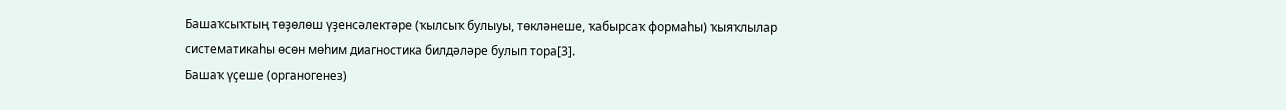Башаҡсыҡтың төҙөлөш үҙенсәлектәре (ҡылсыҡ булыуы, төкләнеше, ҡабырсаҡ формаһы) ҡыяҡлылар систематикаһы өсөн мөһим диагностика билдәләре булып тора[3].
Башаҡ үҫеше (органогенез)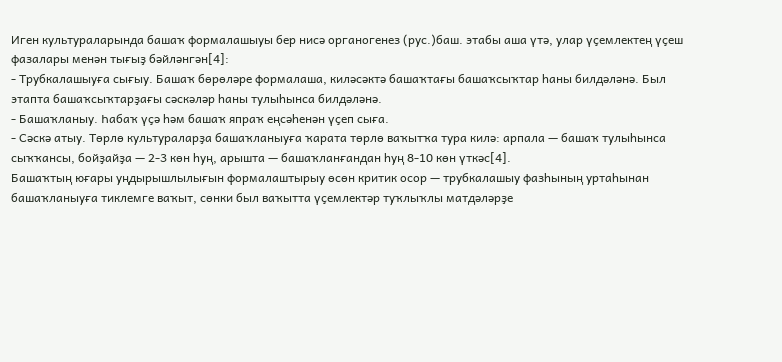Иген культураларында башаҡ формалашыуы бер нисә органогенез (рус.)баш. этабы аша үтә, улар үҫемлектең үҫеш фазалары менән тығыҙ бәйләнгән[4]:
- Трубкалашыуға сығыу. Башаҡ бөрөләре формалаша, киләсәктә башаҡтағы башаҡсыҡтар һаны билдәләнә. Был этапта башаҡсыҡтарҙағы сәскәләр һаны тулыһынса билдәләнә.
- Башаҡланыу. Һабаҡ үҫә һәм башаҡ япраҡ еңсәһенән үҫеп сыға.
- Сәскә атыу. Төрлө культураларҙа башаҡланыуға ҡарата төрлө ваҡытҡа тура килә: арпала — башаҡ тулыһынса сыҡҡансы, бойҙайҙа — 2-3 көн һуң, арышта — башаҡланғандан һуң 8-10 көн үткәс[4].
Башаҡтың юғары уңдырышлылығын формалаштырыу өсөн критик осор — трубкалашыу фазһының уртаһынан башаҡланыуға тиклемге ваҡыт, сөнки был ваҡытта үҫемлектәр туҡлыҡлы матдәләрҙе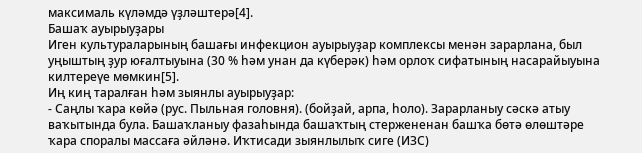максималь күләмдә үҙләштерә[4].
Башаҡ ауырыуҙары
Иген культураларының башағы инфекцион ауырыуҙар комплексы менән зарарлана, был уңыштың ҙур юғалтыуына (30 % һәм унан да күберәк) һәм орлоҡ сифатының насарайыуына килтереүе мөмкин[5].
Иң киң таралған һәм зыянлы ауырыуҙар:
- Саңлы ҡара көйә (рус. Пыльная головня). (бойҙай, арпа, һоло). Зарарланыу сәскә атыу ваҡытында була. Башаҡланыу фазаһында башаҡтың стержененан башҡа бөтә өлөштәре ҡара споралы массаға әйләнә. Иҡтисади зыянлылыҡ сиге (ИЗС)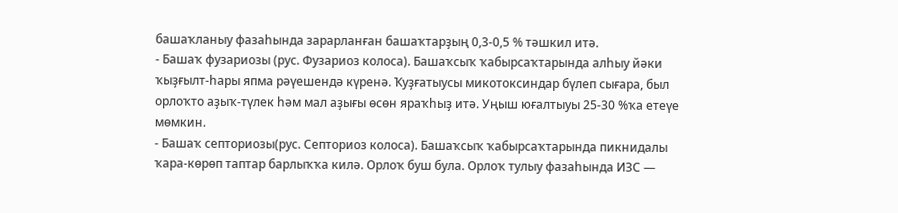башаҡланыу фазаһында зарарланған башаҡтарҙың 0,3-0,5 % тәшкил итә.
- Башаҡ фузариозы (рус. Фузариоз колоса). Башаҡсыҡ ҡабырсаҡтарында алһыу йәки ҡыҙғылт-һары япма рәүешендә күренә. Ҡуҙғатыусы микотоксиндар бүлеп сығара, был орлоҡто аҙыҡ-түлек һәм мал аҙығы өсөн яраҡһыҙ итә. Уңыш юғалтыуы 25-30 %ҡа етеүе мөмкин.
- Башаҡ септориозы(рус. Септориоз колоса). Башаҡсыҡ ҡабырсаҡтарында пикнидалы ҡара-көрөп таптар барлыҡҡа килә. Орлоҡ буш була. Орлоҡ тулыу фазаһында ИЗС —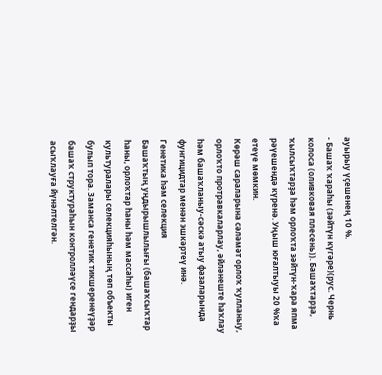ауырыу үҫешенең 10 %.
- Башаҡ ҡараһы (зәйтүн күгәре)(рус. Чернь колоса (оливковая плесень)). Башаҡтарҙа, ҡылсыҡтарҙа һәм орлоҡта зәйтүн-ҡара япма рәүешендә күренә. Уңыш юғалтыуы 20 %ҡа етеүе мөмкин.
Көрәш сараларына сәләмәт орлоҡ ҡулланыу, орлоҡто протравкаларлау, әйләнеште һаҡлау һәм башаҡланыу-сәскә атыу фазаларында фунгицидтар менән эшкәртеү инә.
Генетика һәм селекция
Башаҡтың уңдырышлылығы (башаҡсыҡтар һаны, орлоҡтар һаны һәм массаһы) иген культуралары селекцияһының төп объекты булып тора. Заманса генетик тикшеренеүҙәр башаҡ структураһын контролләүсе гендарҙы асыҡлауға йүнәлтелгән.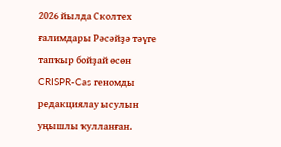2026 йылда Сколтех ғалимдары Рәсәйҙә тәүге тапҡыр бойҙай өсөн CRISPR-Cas геномды редакциялау ысулын уңышлы ҡулланған.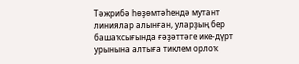Тәжрибә һөҙөмтәһендә мутант линиялар алынған, уларҙың бер башаҡсығында ғәҙәттәге ике-дүрт урынына алтыға тиклем орлоҡ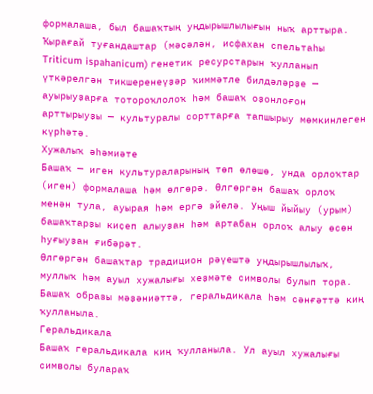формалаша, был башаҡтың уңдырышлылығын ныҡ арттыра.
Ҡырағай туғандаштар (мәҫәлән, исфахан спельтаһы Triticum ispahanicum) генетик ресурстарын ҡулланып үткәрелгән тикшеренеүҙәр ҡиммәтле билдәләрҙе — ауырыуҙарға тотороҡлолоҡ һәм башаҡ оҙонлоғон арттырыуҙы — культуралы сорттарға тапшырыу мөмкинлеген күрһәтә.
Хужалыҡ әһәмиәте
Башаҡ — иген культураларының төп өлөшө, унда орлоҡтар (иген) формалаша һәм өлгөрә. Өлгөргән башаҡ орлоҡ менән тула, ауырая һәм ергә эйелә. Уңыш йыйыу (урым) башаҡтарҙы киҫеп алыуҙан һәм артабан орлоҡ алыу өсөн һуғыуҙан ғибәрәт.
Өлгөргән башаҡтар традицион рәүештә уңдырышлылыҡ, муллыҡ һәм ауыл хужалығы хеҙмәте символы булып тора. Башаҡ образы мәҙәниәттә, геральдикала һәм сәнғәттә киң ҡулланыла.
Геральдикала
Башаҡ геральдикала киң ҡулланыла. Ул ауыл хужалығы символы булараҡ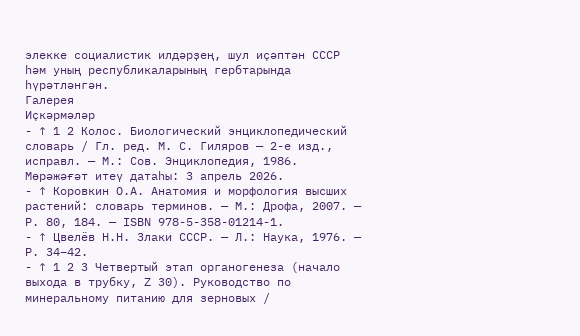элекке социалистик илдәрҙең, шул иҫәптән СССР һәм уның республикаларының гербтарында һүрәтләнгән.
Галерея
Иҫкәрмәләр
- ↑ 1 2 Колос. Биологический энциклопедический словарь / Гл. ред. М. С. Гиляров — 2-е изд., исправл. — М.: Сов. Энциклопедия, 1986. Мөрәжәғәт итеү датаһы: 3 апрель 2026.
- ↑ Коровкин О.А. Анатомия и морфология высших растений: словарь терминов. — М.: Дрофа, 2007. — P. 80, 184. — ISBN 978-5-358-01214-1.
- ↑ Цвелёв Н.Н. Злаки СССР. — Л.: Наука, 1976. — P. 34–42.
- ↑ 1 2 3 Четвертый этап органогенеза (начало выхода в трубку, Z 30). Руководство по минеральному питанию для зерновых /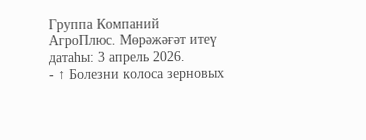Группа Компаний АгроПлюс. Мөрәжәғәт итеү датаһы: 3 апрель 2026.
- ↑ Болезни колоса зерновых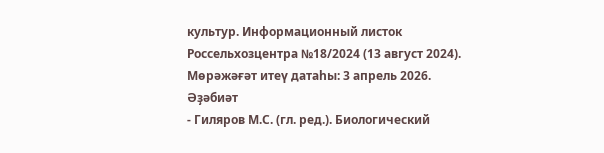культур. Информационный листок Россельхозцентра №18/2024 (13 август 2024). Мөрәжәғәт итеү датаһы: 3 апрель 2026.
Әҙәбиәт
- Гиляров М.С. (гл. ред.). Биологический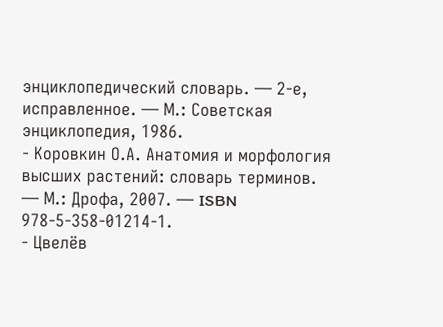энциклопедический словарь. — 2-е, исправленное. — М.: Советская энциклопедия, 1986.
- Коровкин О.А. Анатомия и морфология высших растений: словарь терминов. — М.: Дрофа, 2007. — ISBN 978-5-358-01214-1.
- Цвелёв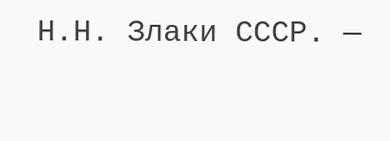Н.Н. Злаки СССР. —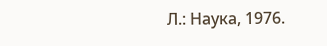Л.: Наука, 1976.